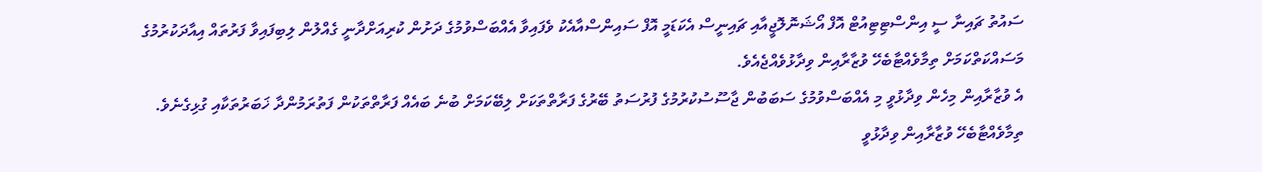ސައުތު ޗައިނާ ސީ އިންސްޓިޓިއުޓް އޮފް އޯޝަނޮލޮޖީއާއި ޗައިނީސް އެކަޑަމީ އޮފް ސައިންސްއާއެކު ވެފައިވާ އެއްބަސްވުމުގެ ދަށުން ކުރިއަށްދާނީ ގެއްލުން ލިބިފައިވާ ފަރުތައް އިއާދަކުރުމުގެ މަސައްކަތްކަމަށް ތިމާވެއްޓާބެހޭ ވުޒާރާއިން ވިދާޅުވެއްޖެއެވެ.
އެ ވުޒާރާއިން މިހެން ވިދާޅުވީ މި އެއްބަސްވުމުގެ ސަބަބުން ޖާސޫސުކުރުމުގެ ފުރުސަތު ބޭރުގެ ފަރާތްތަކަށް ލިބޭކަމަށް ބުނެ ބައެއް ފަރާތްތަކުން ފަތުރަމުންދާ ޚަބަރުތަކާއި ގުޅިގެނެވެ.
ތިމާވެއްޓާބެހޭ ވުޒާރާއިން ވިދާޅުވީ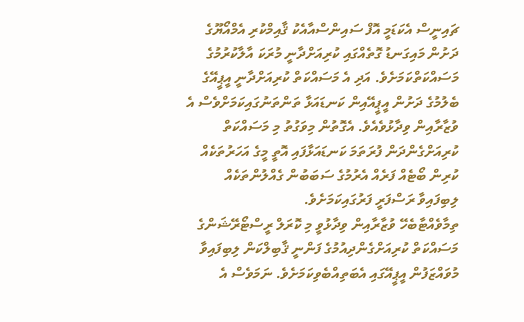ޗައިނީސް އެކަޑަމީ އޮފް ސައިންސްއާއެކު ޤާއިމްކުރި އެމްއޯޔޫގެ ދަށުން މައިގަނޑު ގޮތެއްގައި ކުރިއަށްދާނީ މުރަކަ އާލާކުރުމުގެ މަސައްކަތްކަމަށެވެ. އަދި އެ މަސައްކަތް ކުރިއަށްދާނީ އީޕީއޭގެ ބެލުމުގެ ދަށުން އީޕީއޭއިން ކަނޑައަޅާ ތަންތަނުގައިކަމަށްވެސް އެ ވުޒާރާއިން ވިދާޅުވެއެވެ. އެގޮތުން މިވަގުތު މި މަސައްކަތް ކުރިއަށްގެންދަން ފުރަތަމަ ކަނޑައަޅާފައި އޮތީ މީގެ އަހަރުތަކެއް ކުރިން ބޯޓެއް ފަރެއް އެރުމުގެ ސަބަބުން ގެއްލުންތަކެއް ލިބިފައިވާ ރަސްފަރީ ފަރުގައިކަމަށެވެ.
ތިމާވެއްޓާބެހޭ ވުޒާރާއިން ވިދާޅުވީ މި ކޮރަލް ރީސްޓޯރޭޝަންގެ މަސައްކަތް ކުރިއަށްގެންދިއުމުގެ ފަންނީ ޤާބިލްކަން ލިބިފައިވާ މުވައްޒަފުން އީޕީއޭގައި އެބަތިއްބެވިކަމަށެވެ. ނަމަވެސް އެ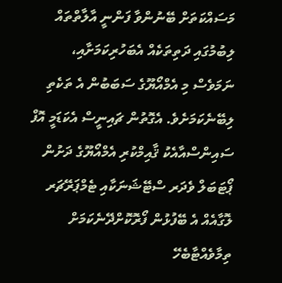މަސައްކަތަށް ބޭނުންވާ ފަންނީ އާލާތްތައް ލިބުމުގައި ދަތިތަކެއް އެބަހުރިކަމަށާއި، ނަމަވެސް މި އެމްއޯޔޫގެ ސަބަބުން އެ ތަކެތި ލިބޭނެކަމަށެވެ. އެގޮތުން ޗައިނީސް އެކަޑަމީ އޮފް ސައިންސްއާއެކު ޤާއިމްކުރި އެމްއޯޔޫގެ ދަށުން ޕޯޓަބަލް ވެދަރ ސްޓޭޝަނަކާއި ޓެމްޕަރޭޗަރ ލޮގާއެއް އެ ބޭފުޅުން ފޯރޮކޮށްދޭނެކަމަށް ތިމާވެއްޓާބެހޭ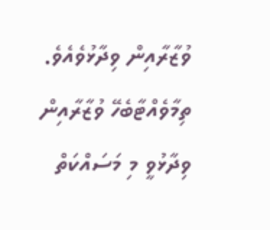ވުޒާރާއިން ވިދާޅުވެއެވެ.
ތިމާވެއްޓާބެހޭ ވުޒާރާއިން ވިދާޅުވީ މި މަސައްކަތް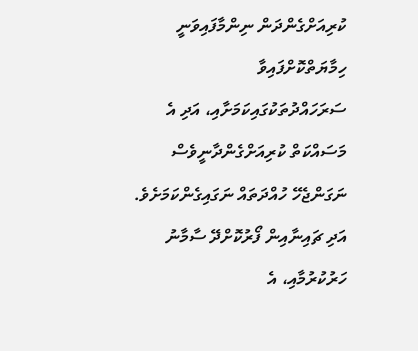ކުރިއަށްގެންދަން ނިންމާފައިވަނީ ހިމާޔަތްކޮށްފައިވާ ސަރަހައްދުތަކުގައިކަމަށާއި، އަދި އެ މަސައްކަތް ކުރިއަށްގެންދާނީވެސް ނަގަންޖެހޭ ހުއްދަތައް ނަގައިގެންކަމަށެވެ. އަދި ޗައިނާއިން ފޯރުކޮށްދޭ ސާމާނު ހަރުކުރުމާއި، އެ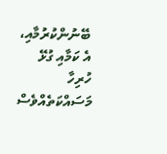ބޭނުންކުރުމާއި، އެ ކަމާއި ގުޅޭ ހުރިހާ މަސައްކަތެއްވެސް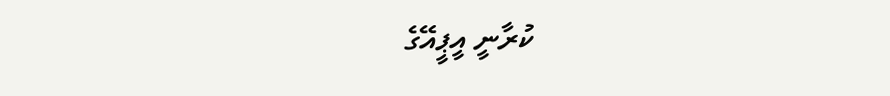ކުރާނީ އީޕީއޭގެ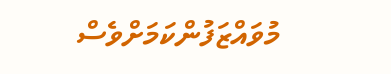މުވައްޒަފުންކަމަށްވެސް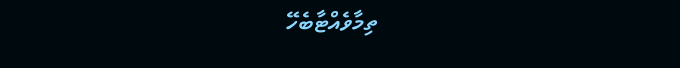ތިމާވެއްޓާބެހޭ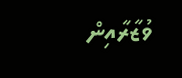ވުޒާރާއިން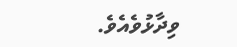ވިދާޅުވެއެވެ.